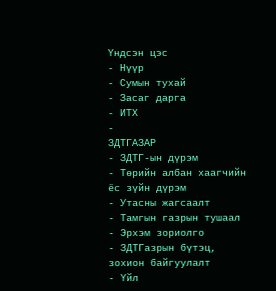Үндсэн цэс
- Нүүр
- Сумын тухай
- Засаг дарга
- ИТХ
-
ЗДТГАЗАР
- ЗДТГ-ын дүрэм
- Төрийн албан хаагчийн ёс зүйн дүрэм
- Утасны жагсаалт
- Тамгын газрын тушаал
- Эрхэм зориолго
- ЗДТГазрын бүтэц, зохион байгуулалт
- Үйл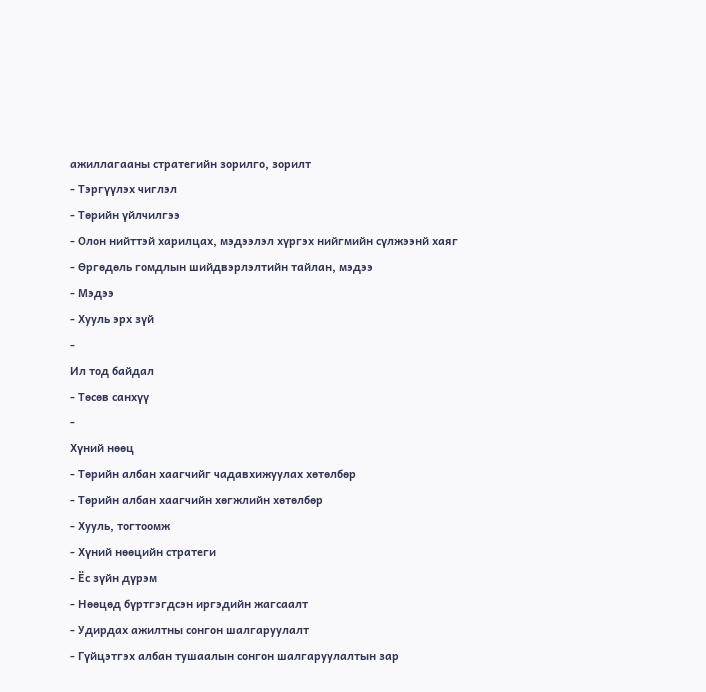ажиллагааны стратегийн зорилго, зорилт
- Тэргүүлэх чиглэл
- Төрийн үйлчилгээ
- Олон нийттэй харилцах, мэдээлэл хүргэх нийгмийн сүлжээнй хаяг
- Өргөдөль гомдлын шийдвэрлэлтийн тайлан, мэдээ
- Мэдээ
- Хууль эрх зүй
-
Ил тод байдал
- Төсөв санхүү
-
Хүний нөөц
- Төрийн албан хаагчийг чадавхижуулах хөтөлбөр
- Төрийн албан хаагчийн хөгжлийн хөтөлбөр
- Хууль, тогтоомж
- Хүний нөөцийн стратеги
- Ёс зүйн дүрэм
- Нөөцөд бүртгэгдсэн иргэдийн жагсаалт
- Удирдах ажилтны сонгон шалгаруулалт
- Гүйцэтгэх албан тушаалын сонгон шалгаруулалтын зар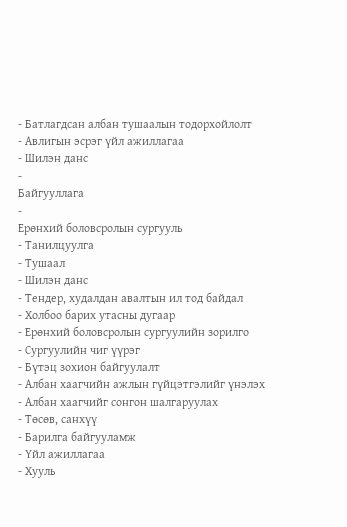- Батлагдсан албан тушаалын тодорхойлолт
- Авлигын эсрэг үйл ажиллагаа
- Шилэн данс
-
Байгууллага
-
Ерөнхий боловсролын сургууль
- Танилцуулга
- Тушаал
- Шилэн данс
- Тендер, худалдан авалтын ил тод байдал
- Холбоо барих утасны дугаар
- Ерөнхий боловсролын сургуулийн зорилго
- Сургуулийн чиг үүрэг
- Бүтэц зохион байгуулалт
- Албан хаагчийн ажлын гүйцэтгэлийг үнэлэх
- Албан хаагчийг сонгон шалгаруулах
- Төсөв, санхүү
- Барилга байгууламж
- Үйл ажиллагаа
- Хууль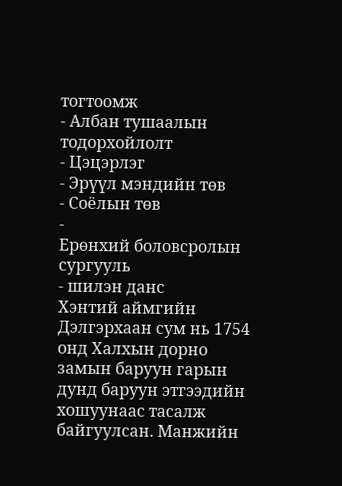тогтоомж
- Албан тушаалын тодорхойлолт
- Цэцэрлэг
- Эрүүл мэндийн төв
- Соёлын төв
-
Ерөнхий боловсролын сургууль
- шилэн данс
Хэнтий аймгийн Дэлгэрхаан сум нь 1754 онд Халхын дорно замын баруун гарын дунд баруун этгээдийн хошуунаас тасалж байгуулсан. Манжийн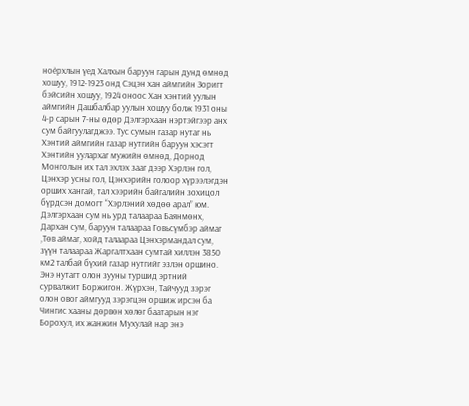ноѐрхлын үед Халхын баруун гарын дунд өмнөд хошуу, 1912-1923 онд Сэцэн хан аймгийн Зоригт бэйсийн хошуу, 1924 оноос Хан хэнтий уулын аймгийн Дашбалбар уулын хошуу болж 1931 оны 4-р сарын 7-ны өдөр Дэлгэрхаан нэртэйгээр анх сум байгуулагджээ. Тус сумын газар нутаг нь Хэнтий аймгийн газар нутгийн баруун хэсэгт Хэнтийн уулархаг мужийн өмнөд, Дорнод Монголын их тал эхлэх зааг дээр Хэрлэн гол, Цэнхэр усны гол, Цэнхэрийн голоор хүрээлэгдэн орших хангай, тал хээрийн байгалийн зохицол бүрдсэн домогт “Хэрлэний хөдөө арал” юм. Дэлгэрхаан сум нь урд талаараа Баянмөнх, Дархан сум, баруун талаараа Говьсүмбэр аймаг ,Төв аймаг, хойд талаараа Цэнхэрмандал сум, зүүн талаараа Жаргалтхаан сумтай хиллэн 3850 км2 талбай бүхий газар нутгийг эзлэн оршино. Энэ нутагт олон зууны туршид эртний сурвалжит Боржигон. Жүрхэн, Тайчууд зэрэг олон овог аймгууд зэрэгцэн оршиж ирсэн ба Чингис хааны дөрвөн хөлөг баатарын нэг Борохул, их жанжин Мухулай нар энэ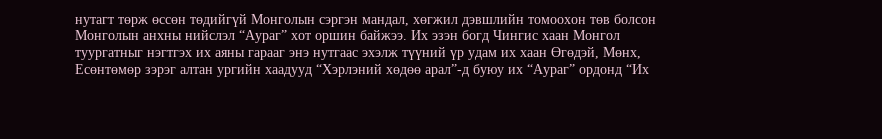нутагт төрж өссөн төдийгүй Монголын сэргэн мандал, хөгжил дэвшлийн томоохон төв болсон Монголын анхны нийслэл “Аураг” хот оршин байжээ. Их эзэн богд Чингис хаан Монгол туургатныг нэгтгэх их аяны гарааг энэ нутгаас эхэлж түүний үр удам их хаан Өгөдэй, Мөнх, Есөнтөмөр зэрэг алтан ургийн хаадууд “Хэрлэний хөдөө арал”-д буюу их “Аураг” ордонд “Их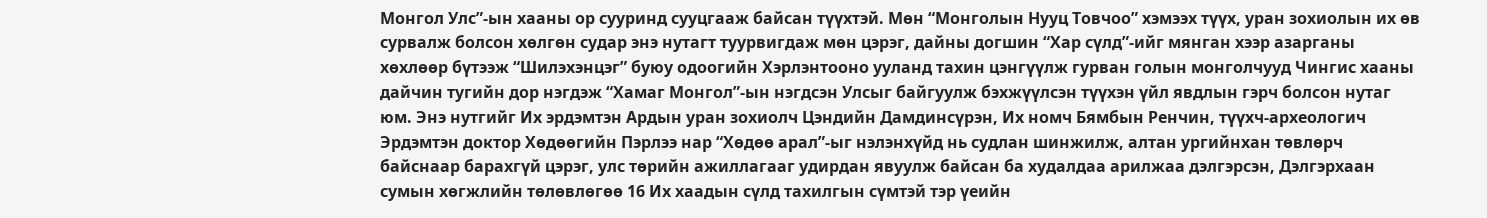Монгол Улс”-ын хааны ор сууринд сууцгааж байсан түүхтэй. Мөн “Монголын Нууц Товчоо” хэмээх түүх, уран зохиолын их өв сурвалж болсон хөлгөн судар энэ нутагт туурвигдаж мөн цэрэг, дайны догшин “Хар сүлд”-ийг мянган хээр азарганы хөхлөөр бүтээж “Шилэхэнцэг” буюу одоогийн Хэрлэнтооно ууланд тахин цэнгүүлж гурван голын монголчууд Чингис хааны дайчин тугийн дор нэгдэж “Хамаг Монгол”-ын нэгдсэн Улсыг байгуулж бэхжүүлсэн түүхэн үйл явдлын гэрч болсон нутаг юм. Энэ нутгийг Их эрдэмтэн Ардын уран зохиолч Цэндийн Дамдинсүрэн, Их номч Бямбын Ренчин, түүхч-археологич Эрдэмтэн доктор Хөдөөгийн Пэрлээ нар “Хөдөө арал”-ыг нэлэнхүйд нь судлан шинжилж, алтан ургийнхан төвлөрч байснаар барахгүй цэрэг, улс төрийн ажиллагааг удирдан явуулж байсан ба худалдаа арилжаа дэлгэрсэн, Дэлгэрхаан сумын хөгжлийн төлөвлөгөө 16 Их хаадын сүлд тахилгын сүмтэй тэр үеийн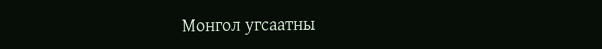Монгол угсаатны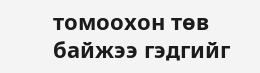томоохон төв байжээ гэдгийг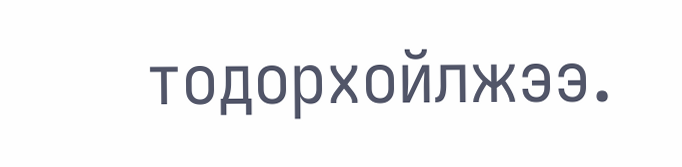тодорхойлжээ.